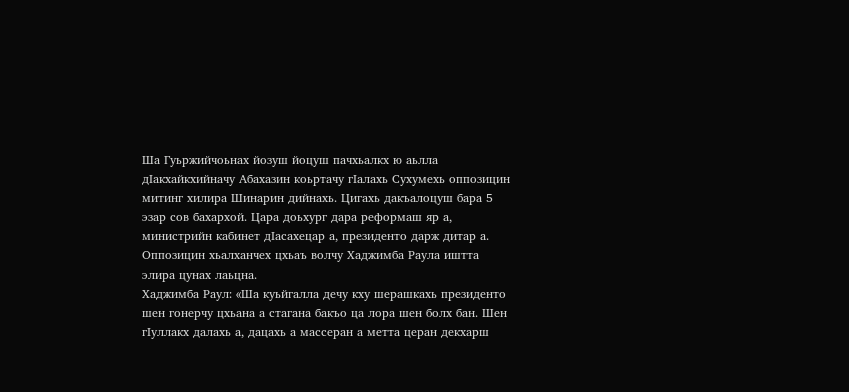Ша Гуьржийчоьнах йозуш йоцуш пачхьалкх ю аьлла дIакхайкхийначу Абахазин коьртачу гIалахь Сухумехь оппозицин митинг хилира Шинарин дийнахь. Цигахь дакъалоцуш бара 5 эзар сов бахархой. Цара доьхург дара реформаш яр а, министрийн кабинет дIасахецар а, президенто дарж дитар а.
Оппозицин хьалханчех цхьаъ волчу Хаджимба Раула иштта элира цунах лаьцна.
Хаджимба Раул: «Ша куьйгалла дечу кху шерашкахь президенто шен гонерчу цхьана а стагана бакъо ца лора шен болх бан. Шен гIуллакх далахь а, дацахь а массеран а метта церан декхарш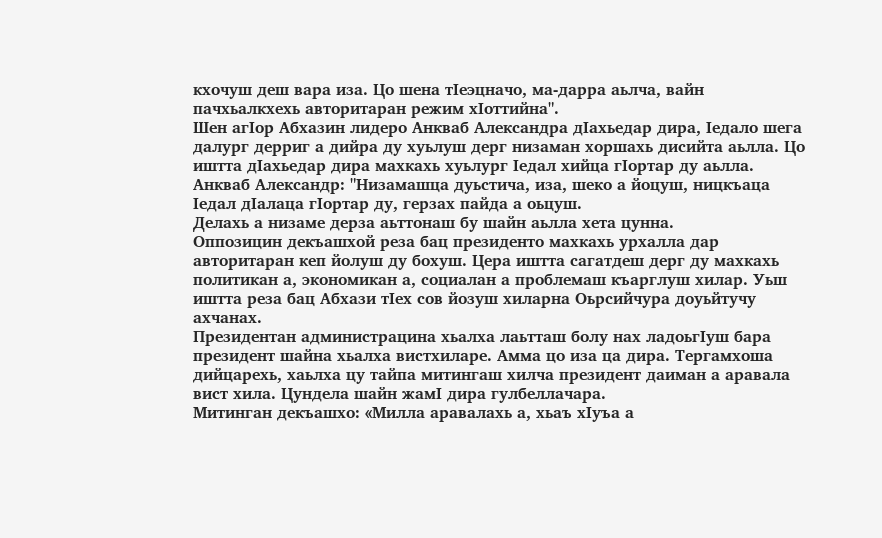кхочуш деш вара иза. Цо шена тIеэцначо, ма-дарра аьлча, вайн пачхьалкхехь авторитаран режим хIоттийна".
Шен агIор Абхазин лидеро Анкваб Александра дIахьедар дира, Iедало шега далург дерриг а дийра ду хуьлуш дерг низаман хоршахь дисийта аьлла. Цо иштта дIахьедар дира махкахь хуьлург Iедал хийца гIортар ду аьлла.
Анкваб Александр: "Низамашца дуьстича, иза, шеко а йоцуш, ницкъаца Iедал дIалаца гIортар ду, герзах пайда а оьцуш.
Делахь а низаме дерза аьттонаш бу шайн аьлла хета цунна.
Оппозицин декъашхой реза бац президенто махкахь урхалла дар авторитаран кеп йолуш ду бохуш. Цера иштта сагатдеш дерг ду махкахь политикан а, экономикан а, социалан а проблемаш къарглуш хилар. Уьш иштта реза бац Абхази тIех сов йозуш хиларна Оьрсийчура доуьйтучу ахчанах.
Президентан администрацина хьалха лаьтташ болу нах ладоьгIуш бара президент шайна хьалха вистхиларе. Амма цо иза ца дира. Тергамхоша дийцарехь, хаьлха цу тайпа митингаш хилча президент даиман а аравала вист хила. Цундела шайн жамI дира гулбеллачара.
Митинган декъашхо: «Милла аравалахь а, хьаъ хIуъа а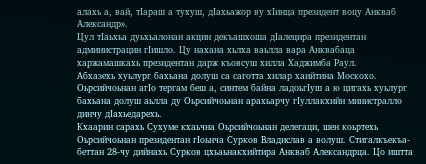алахь а, вай, тIараш а тухуш, дIахьажор ву хIинца президент воцу Анкваб Александр».
Цул тIаьхьа дуьхьалонан акцин декъашхоша дIалецира президентан администрацин гIишло. Цу нахана хьлха ваьлла вара Анквабаца харжамашкахь президентан дарж къовсуш хилла Хаджимба Раул.
Абхазехь хуьлург бахьана долуш са саготта хилар хаийтина Москохо. Оьрсийчоьнан агIо тергам беш а, синтем байна ладоьгIуш а ю цигахь хуьлург бахьана долуш аьлла ду Оьрсийчоьнан арахьарчу гIуллакхийн министралло динчу дIахьедарехь.
Кхаарин сарахь Сухуме кхаьчна Оьрсийчоьнан делегаци, шен коьртехь Оьрсийчоьнан президентан гIоьнча Сурков Владислав а волуш. Стигалкъекъа-беттан 28-чу дийнахь Сурков цхьаьнакхийтира Анкваб Александрца. Цо иштта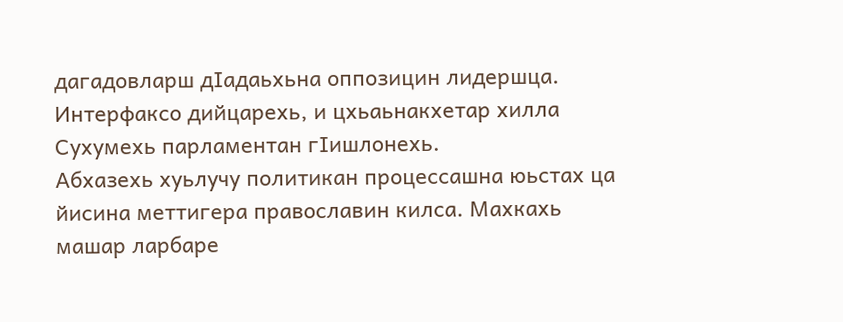дагадовларш дIадаьхьна оппозицин лидершца. Интерфаксо дийцарехь, и цхьаьнакхетар хилла Сухумехь парламентан гIишлонехь.
Абхазехь хуьлучу политикан процессашна юьстах ца йисина меттигера православин килса. Махкахь машар ларбаре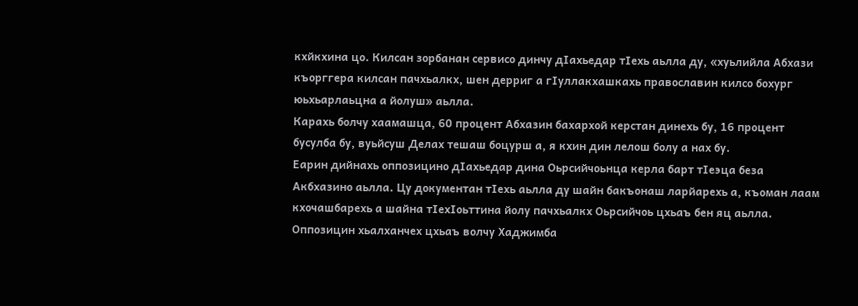кхйкхина цо. Килсан зорбанан сервисо динчу дIахьедар тIехь аьлла ду, «хуьлийла Абхази къорггера килсан пачхьалкх, шен дерриг а гIуллакхашкахь православин килсо бохург юьхьарлаьцна а йолуш» аьлла.
Карахь болчу хаамашца, 60 процент Абхазин бахархой керстан динехь бу, 16 процент бусулба бу, вуьйсуш Делах тешаш боцурш а, я кхин дин лелош болу а нах бу.
Еарин дийнахь оппозицино дIахьедар дина Оьрсийчоьнца керла барт тIеэца беза Акбхазино аьлла. Цу документан тIехь аьлла ду шайн бакъонаш ларйарехь а, къоман лаам кхочашбарехь а шайна тIехIоьттина йолу пачхьалкх Оьрсийчоь цхьаъ бен яц аьлла.
Оппозицин хьалханчех цхьаъ волчу Хаджимба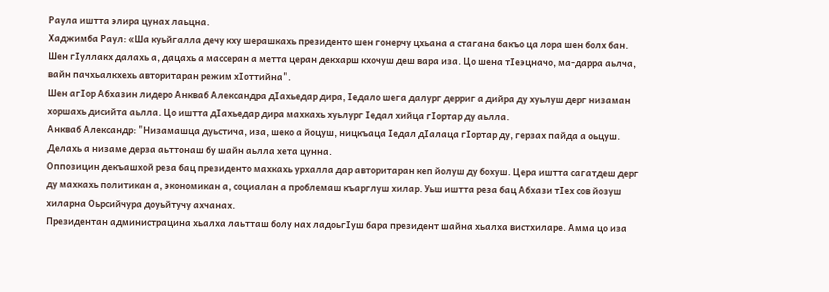Раула иштта элира цунах лаьцна.
Хаджимба Раул: «Ша куьйгалла дечу кху шерашкахь президенто шен гонерчу цхьана а стагана бакъо ца лора шен болх бан. Шен гIуллакх далахь а, дацахь а массеран а метта церан декхарш кхочуш деш вара иза. Цо шена тIеэцначо, ма-дарра аьлча, вайн пачхьалкхехь авторитаран режим хIоттийна".
Шен агIор Абхазин лидеро Анкваб Александра дIахьедар дира, Iедало шега далург дерриг а дийра ду хуьлуш дерг низаман хоршахь дисийта аьлла. Цо иштта дIахьедар дира махкахь хуьлург Iедал хийца гIортар ду аьлла.
Анкваб Александр: "Низамашца дуьстича, иза, шеко а йоцуш, ницкъаца Iедал дIалаца гIортар ду, герзах пайда а оьцуш.
Делахь а низаме дерза аьттонаш бу шайн аьлла хета цунна.
Оппозицин декъашхой реза бац президенто махкахь урхалла дар авторитаран кеп йолуш ду бохуш. Цера иштта сагатдеш дерг ду махкахь политикан а, экономикан а, социалан а проблемаш къарглуш хилар. Уьш иштта реза бац Абхази тIех сов йозуш хиларна Оьрсийчура доуьйтучу ахчанах.
Президентан администрацина хьалха лаьтташ болу нах ладоьгIуш бара президент шайна хьалха вистхиларе. Амма цо иза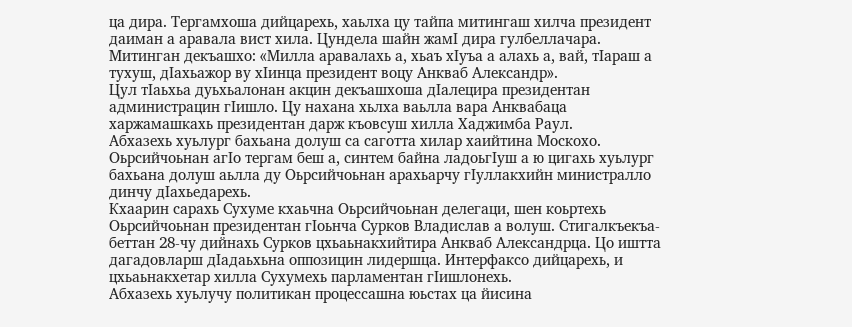ца дира. Тергамхоша дийцарехь, хаьлха цу тайпа митингаш хилча президент даиман а аравала вист хила. Цундела шайн жамI дира гулбеллачара.
Митинган декъашхо: «Милла аравалахь а, хьаъ хIуъа а алахь а, вай, тIараш а тухуш, дIахьажор ву хIинца президент воцу Анкваб Александр».
Цул тIаьхьа дуьхьалонан акцин декъашхоша дIалецира президентан администрацин гIишло. Цу нахана хьлха ваьлла вара Анквабаца харжамашкахь президентан дарж къовсуш хилла Хаджимба Раул.
Абхазехь хуьлург бахьана долуш са саготта хилар хаийтина Москохо. Оьрсийчоьнан агIо тергам беш а, синтем байна ладоьгIуш а ю цигахь хуьлург бахьана долуш аьлла ду Оьрсийчоьнан арахьарчу гIуллакхийн министралло динчу дIахьедарехь.
Кхаарин сарахь Сухуме кхаьчна Оьрсийчоьнан делегаци, шен коьртехь Оьрсийчоьнан президентан гIоьнча Сурков Владислав а волуш. Стигалкъекъа-беттан 28-чу дийнахь Сурков цхьаьнакхийтира Анкваб Александрца. Цо иштта дагадовларш дIадаьхьна оппозицин лидершца. Интерфаксо дийцарехь, и цхьаьнакхетар хилла Сухумехь парламентан гIишлонехь.
Абхазехь хуьлучу политикан процессашна юьстах ца йисина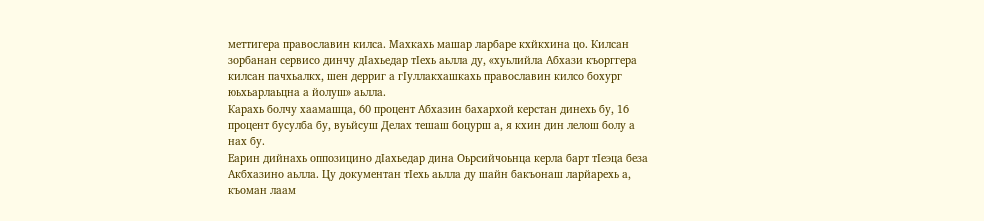меттигера православин килса. Махкахь машар ларбаре кхйкхина цо. Килсан зорбанан сервисо динчу дIахьедар тIехь аьлла ду, «хуьлийла Абхази къорггера килсан пачхьалкх, шен дерриг а гIуллакхашкахь православин килсо бохург юьхьарлаьцна а йолуш» аьлла.
Карахь болчу хаамашца, 60 процент Абхазин бахархой керстан динехь бу, 16 процент бусулба бу, вуьйсуш Делах тешаш боцурш а, я кхин дин лелош болу а нах бу.
Еарин дийнахь оппозицино дIахьедар дина Оьрсийчоьнца керла барт тIеэца беза Акбхазино аьлла. Цу документан тIехь аьлла ду шайн бакъонаш ларйарехь а, къоман лаам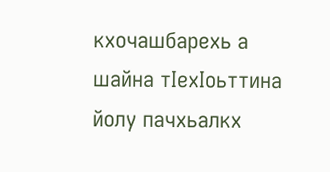кхочашбарехь а шайна тIехIоьттина йолу пачхьалкх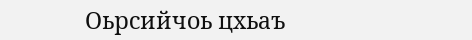Оьрсийчоь цхьаъ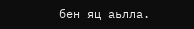бен яц аьлла.